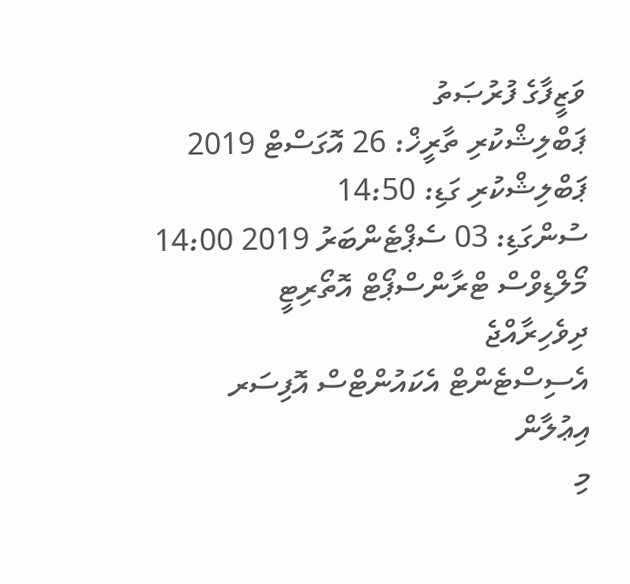ވަޒީފާގެ ފުރުޞަތު
ޕަބްލިޝްކުރި ތާރީޚް: 26 އޮގަސްޓް 2019
ޕަބްލިޝްކުރި ގަޑި: 14:50
ސުންގަޑި: 03 ސެޕްޓެންބަރު 2019 14:00
މޯލްޑިވްސް ޓްރާންސްޕޯޓް އޮތޯރިޓީ
ދިވެހިރާއްޖެ
އެސިސްޓެންޓް އެކައުންޓްސް އޮފިސަރ
އިޢުލާން
މި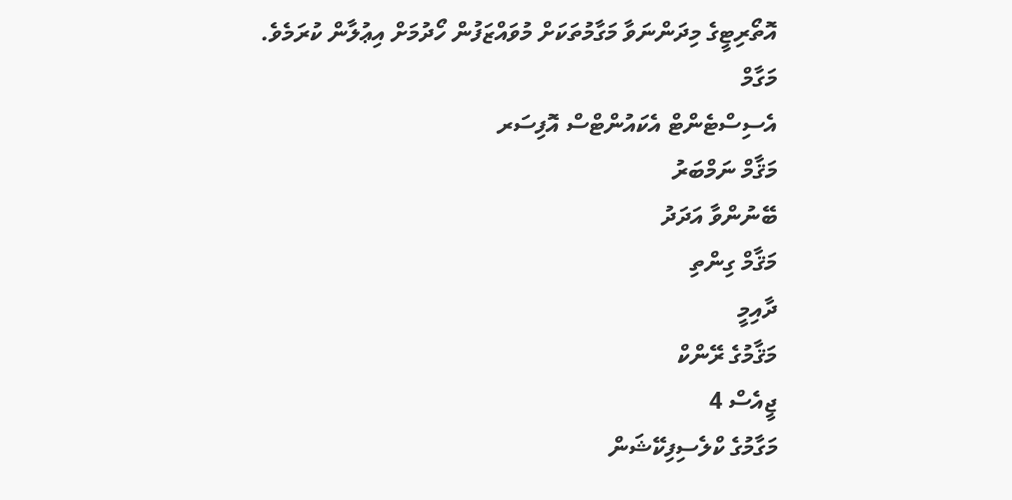އޮތޯރިޓީގެ މިދަންނަވާ މަގާމުތަކަށް މުވައްޒަފުން ހޯދުމަށް އިޢުލާން ކުރަމެވެ.
މަގާމް
އެސިސްޓެންޓް އެކައުންޓްސް އޮފިސަރ
މަޤާމް ނަމްބަރު
ބޭނުންވާ އަދަދު
މަޤާމް ގިންތި
ދާއިމީ
މަޤާމުގެ ރޭންކް
ޖީއެސް 4
މަގާމުގެ ކްލެސިފިކޭޝަން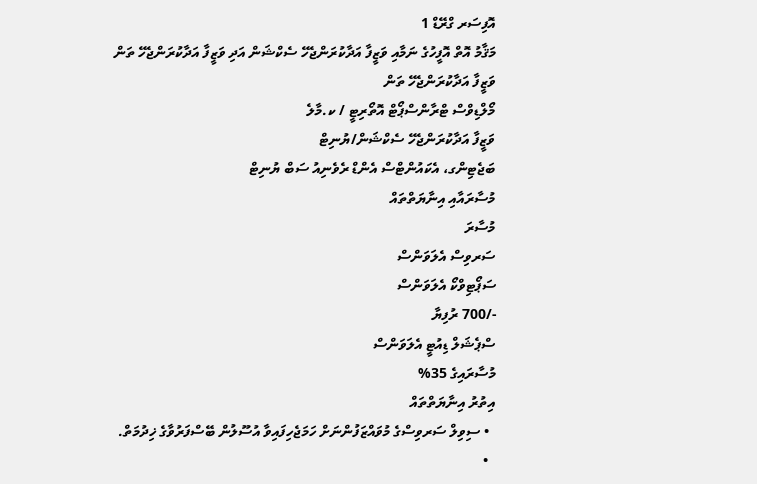އޮފިސަރ ގްރޭޑް 1
މަޤާމު އޮތް އޮފީހުގެ ނަމާއި ވަޒީފާ އަދާކުރަންޖެހޭ ސެކްޝަން އަދި ވަޒީފާ އަދާކުރަންޖެހޭ ތަން
ވަޒީފާ އަދާކުރަންޖެހޭ ތަން
މޯލްޑިވްސް ޓްރާންސްޕޯޓް އޮތޯރިޓީ / ކ.މާލެ
ވަޒީފާ އަދާކުރަންޖެހޭ ސެކްޝަން/ޔުނިޓް
ބަޖެޓިންގ، އެކައުންޓްސް އެންޑް ރެވެނިއު ސަބް ޔުނިޓް
މުސާރައާއި އިނާޔަތްތައް
މުސާރަ
ސަރވިސް އެލަވަންސް
ސަޕޯޓިވްކޯ އެލަވަންސް
-/700 ރުފިޔާ
ސްޕެޝަލް ޑިއުޓީ އެލަވަންސް
މުސާރައިގެ 35%
އިތުރު އިނާޔަތްތައް
  • ސިވިލް ސަރވިސްގެ މުވައްޒަފުންނަށް ހަމަޖެހިފައިވާ އުސޫލުން ބޭސްފަރުވާގެ ޚިދުމަތް.
  •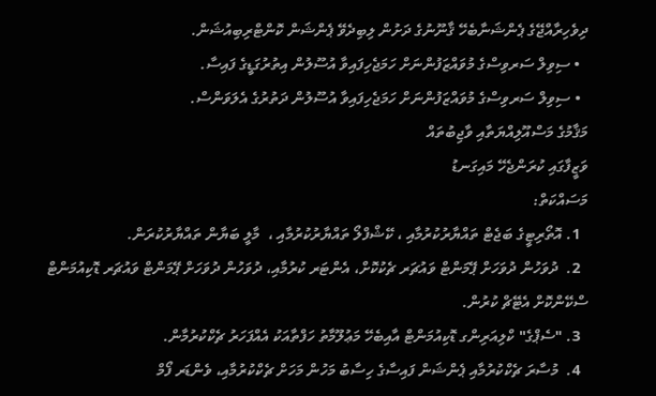ދިވެހިރާއްޖޭގެ ޕެންޝަނާބެހޭ ޤާނޫނުގެ ދަށުން ލިބިދެވޭ ޕެންޝަން ކޮންޓްރިބިއުޝަން.
  • ސިވިލް ސަރވިސްގެ މުވައްޒަފުންނަށް ހަމަޖެހިފައިވާ އުސޫލުން އިތުރުގަޑީގެ ފައިސާ.
  • ސިވިލް ސަރވިސްގެ މުވައްޒަފުންނަށް ހަމަޖެހިފައިވާ އުސޫލުން ދަތުރުގެ އެލަވަންސް.
މަޤާމުގެ މަސްއޫލިއްޔަތާއި ވާޖިބުތައް
ވަޒީފާގައި ކުރަންޖެހޭ މައިގަނޑު
މަސައްކަތް:
  1. އޮތޯރިޓީގެ ބަޖެޓް ތައްޔާރުކުރުމާއި ، ކޭޝްފްލޯ ތައްޔާރުކުރުމާއި ،  މާލީ ބަޔާން ތައްޔާރުކުރަން.
  2.  ދުވަހުން ދުވަހަށް ޕޭމަންޓް ވައުޗަރ ޗެކުކޮށް، އެންޓަރ ކުރުމާއި، ދުވަހުން ދުވަހަށް ޕޭމަންޓް ވައުޗަރ ޑޮކިއުމަންޓް ސްކޭންކޮށް އެޓޭޗް ކުރުން.
  3. "ސެޕްގެ" ކްލިއަރިންގ ޑޮކިއުމަންޓް އާއިބެހޭ މަޢުލޫމާތު ހަފްތާއަކު އެއްފަހަރު ޗެކްކުރުމާން.
  4.  މުސާރަ ޗެކްކުރުމާއި ޕެންޝަން ފައިސާގެ ހިސާބު މަހުން މަހަށް ޗެކްކުރުމާއި، ވެންޑަރ ފޯމް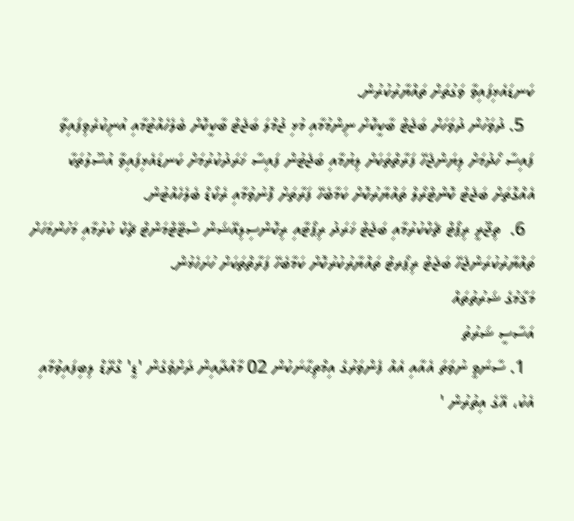ކަނޑައެޅިފައިވާ ވަގުތަށް ތައްޔާރުކުރުން.
  5. ދުވަހުން ދުވަހަށް ބަޖެޓް ބާކީކޮށް ނިންމުމާއި މުޅި ޖުމްލަ ބަޖެޓް ބާކީކޮށް ބެލެހެއްޓުމާއި އުނިކުރެވިފައިވާ ފައިސާ ހޯދުމަށް ލިޔަންޖެހޭ ފަރާތްތަކަށް ލިޔުމާއި ބަޖެޓުން ފައިސާ ޚަރަދުކުރުމަށް ކަނޑައެޅިފައިވާ އުސޫލުތަކާ އެއްގޮތަށް ބަޖެޓް ކޮންޓްރޯލް ތައްޔާރުކޮށް ކަމާބެހޭ ފަރާތަށް ފޮނުވުމާއި ރެކޯޑް ބެލެހެއްޓުން.
  6.  ތިޖޫރީ ރިޕޯޓް ޗެކްކުރުމާއި ބަޖެޓް ޚަރަދު ރިޕޯޓާއި ރިކޮންސިލިއޭޝަން ސްޓޭޓްމަންޓް ޗެކް ކުރުމާއި މަހުންމަހަށް ތައްޔާރުކުރަންޖެހޭ ބަޖެޓް ރިޕޯރޓް ތައްޔާރުކުރުކޮށް ކަމާބެހޭ ފަރާތްތަކަށް ހުށަހެޅުން.
މަޤާމުގެ ޝަރުތުތައް
އަސާސީ ޝަރުތު
  1. ސާނަވީ ނުވަތަ އެއާއި އެއް ފެންވަރުގެ އިމްތިޙާނަކުން 02 މާއްދާއިން ދަށްވެގެން 'ޑީ' ގްރޭޑް ލިބިފައިވުމާއި އެކު، އޭގެ އިތުރުން '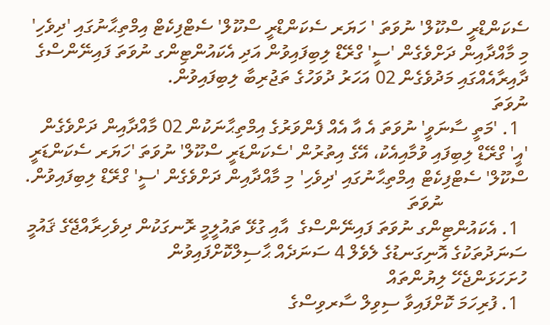ސެކަންޑްރީ ސްކޫލް' ނުވަތަ ' ހަޔަރ ސެކަންޑްރީ ސްކޫލް' ސެޓްފިކެޓް އިމްތިޙާނުގައި 'ދިވެހި' މި މާއްދާއިން ދަށްވެގެން 'ސީ' ގްރޭޑް ލިބިފައިވުން އަދި އެކައުންޓިންގ ނުވަތަ ފައިނޭންސްގެ ދާއިރާއެއްގައި މަދުވެގެން 02 އަހަރު ދުވަހުގެ ތަޖުރިބާ ލިބިފައިވުން.
ނުވަތަ
  1. 'މަތީ ސާނަވީ' ނުވަތަ އެ އާ އެއް ފެންވަރުގެ އިމްތިޙާނަކުން 02 މާއްދާއިން ދަށްވެގެން 'އީ' ގްރޭޑް ލިބިފައި ވުމާއިއެކު، އޭގެ އިތުރުން 'ސެކަންޑަރީ ސްކޫލް' ނުވަތަ 'ހަޔަރ ސެކަންޑަރީ ސްކޫލް' ސެޓްފިކެޓް އިމްތިޙާނުގައި 'ދިވެހި' މި މާއްދާއިން ދަށްވެގެން 'ސީ' ގްރޭޑް ލިބިފައިވުން.
                  ނުވަތަ
  1. އެކައުންޓިންގ ނުވަތަ ފައިނޭންސްގެ  އާއި ގުޅޭ ތައުލީމީ ރޮނގަކުން ދިވެހިރާއްޖޭގެ ޤައުމީ ސަނަދުތަކުގެ އޮނިގަނޑުގެ ލެވެލް 4 ސަނަދެއް ޙާސިލްކޮށްފައިވުން
ހުށަހަޅަންޖެހޭ ލިޔުންތައް
  1. ފުރިހަމަ ކޮށްފައިވާ ސިވިލް ސާރވިސްގެ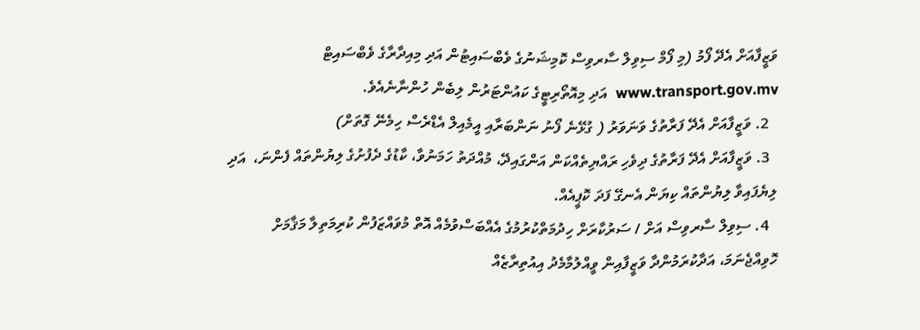ވަޒީފާއަށް އެދޭ ފޯމު (މި ފޯމް ސިވިލް ސާރވިސް ކޮމިޝަނުގެ ވެބްސައިޓުން އަދި މިއިދާރާގެ ވެބްސައިޓް www.transport.gov.mv  އަދި މިއޮތޯރިޓީގެ ކައުންޓަރުން ލިބެން ހުންނާނެއެވެ.
  2. ވަޒީފާއަށް އެދޭ ފަރާތުގެ ވަނަވަރު ( ގުޅޭނެ ފޯނު ނަންބަރާއި އީމެއިލް އެޑްރެސް ހިމެނޭ ގޮތަށް)
  3. ވަޒީފާއަށް އެދޭ ފަރާތުގެ ދިވެހި ރައްޔިތެއްކަން އަންގައިދޭ، މުއްދަތު ހަމަނުވާ، ކާޑުގެ ދެފުށުގެ ލިޔުންތައް ފެންނަ،  އަދި ލިޔެފައިވާ ލިޔުންތައް ކިޔަން އެނގޭ ފަދަ ކޮޕީއެއް.
  4. ސިވިލް ސާރވިސް އަށް / ސަރުކާރަށް ހިދުމަތްކުރުމުގެ އެއްބަސްވުމެއް އޮތް މުވައްޒަފުން ކުރިމަތިލާ މަޤާމަށް ހޮވިއްޖެނަމަ، އަދާކުރަމުންދާ ވަޒީފާއިން ވީއްލުމާމެދު އިއުތިރާޒެއް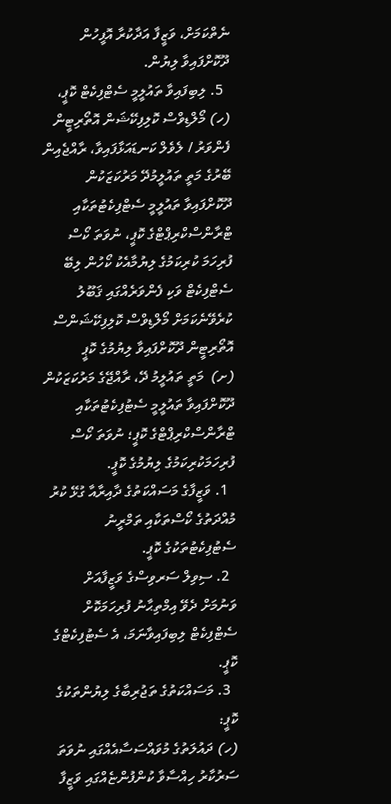ނެތްކަމަށް، ވަޒީފާ އަދާކުރާ އޮފީހުން ދޫކޮށްފައިވާ ލިޔުން.
  5. ލިބިފައިވާ ތައުލީމީ ސެޓްފިކެޓް ކޮޕީ،
(ހ) މޯލްޑިވްސް ކޮލިފިކޭޝަން އޮތޯރިޓީން ފެންވަރު / ލެވެލް ކަނޑައަޅާފައިވާ، ރާއްޖެއިން ބޭރުގެ މަތީ ތައުލީމުދޭ މަރުކަޒަކުން ދޫކޮށްފައިވާ ތައުލީމީ ސެޓްފިކެޓުތަކާއި ޓްރާންސްކްރިޕްޓްގެ ކޮޕީ، ނުވަތަ ކޯސް ފުރިހަމަ ކުރިކަމުގެ ލިޔުމާއެކު ކޯހުން ލިބޭ ސެޓްފިކެޓް ވަކި ފެންވަރެއްގައި ޤަބޫލު ކުރެވޭނެކަމަށް މޯލްޑިވްސް ކޮލިފިކޭޝަންސް އޮތޯރިޓީން ދޫކޮށްފައިވާ ލިޔުމުގެ ކޮޕީ
(ށ)  މަތީ ތައުލީމު ދޭ، ރާއްޖޭގެ މަރުކަޒަކުން ދޫކޮށްފައިވާ ތައުލީމީ ސެޓުފިކެޓުތަކާއި ޓްރާންސްކްރިޕްޓްގެ ކޮޕީ؛ ނުވަތަ ކޯސް ފުރިހަމަކުރިކަމުގެ ލިޔުމުގެ ކޮޕީ.
  1. ވަޒީފާގެ މަސައްކަތުގެ ދާއިރާއާ ގުޅޭ ކުރު މުއްދަތުގެ ކޯސްތަކާއި ތަމްރީނު ސެޓުފިކެޓުތަކުގެ ކޮޕީ.
  2. ސިވިލް ސަރވިސްގެ ވަޒީފާއަށް ވަނުމަށް ދެވޭ އިމްތިޙާނު ފުރިހަމަކޮށް ސެޓްފިކެޓް ލިބިފައިވާނަމަ، އެ ސެޓުފިކެޓްގެ ކޮޕީ.
  3. މަސައްކަތުގެ ތަޖުރިބާގެ ލިޔުންތަކުގެ ކޮޕީ:
(ހ) ދައުލަތުގެ މުވައްސަސާއެއްގައި ނުވަތަ ސަރުކާރު ހިއްސާވާ ކުންފުންޏެއްގައި ވަޒީފާ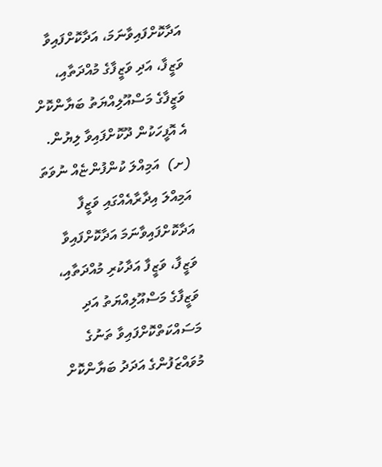އަދާކޮށްފައިވާނަމަ، އަދާކޮށްފައިވާ ވަޒީފާ، އަދި ވަޒީފާގެ މުއްދަތާއި، ވަޒީފާގެ މަސްއޫލިއްޔަތު ބަޔާންކޮށް އެ އޮފީހަކުން ދޫކޮށްފައިވާ ލިޔުން.
(ށ)  އަމިއްލަ ކުންފުންޏެއް ނުވަތަ އަމިއްލަ އިދާރާއެއްގައި ވަޒީފާ އަދާކޮށްފައިވާނަމަ އަދާކޮށްފައިވާ ވަޒީފާ، ވަޒީފާ އަދާކުރި މުއްދަތާއި، ވަޒީފާގެ މަސްއޫލިއްޔަތު އަދި މަސައްކަތްކޮށްފައިވާ ތަނުގެ މުވައްޒަފުންގެ އަދަދު ބަޔާންކޮށް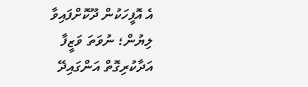އެ އޮފީހަކުން ދޫކޮށްފައިވާ ލިޔުން؛ ނުވަތަ ވަޒީފާ އަދާކުރިގޮތް އަންގައިދޭ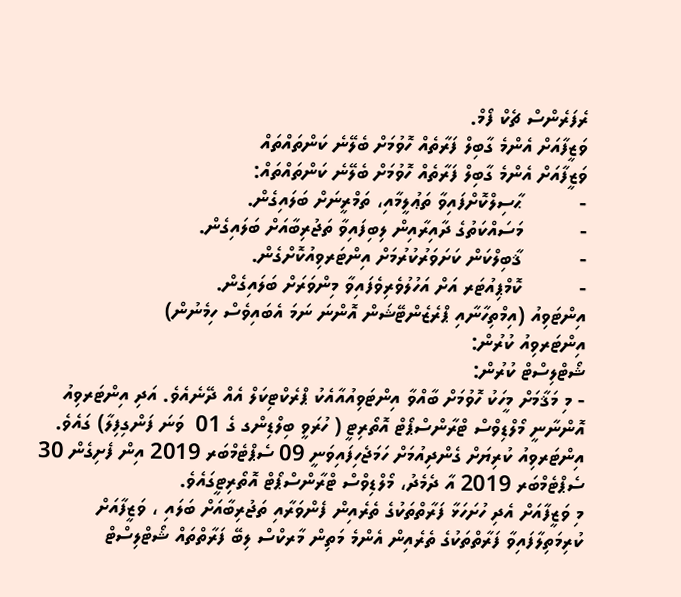ރެފަރެންސް ޗެކް ފޯމް.
ވަޒީފާއަށް އެންމެ ގާބިލް ފަރާތެއް ހޮވުމަށް ބެލޭނެ ކަންތައްތައް
ވަޒީފާއަށް އެންމެ ގާބިލް ފަރާތެއް ހޮވުމަށް ބެލޭނެ ކަންތައްތައް:
-          ޙާސިލްކޮށްފައިވާ ތަޢުލީމާއި، ތަމްރީނަށް ބަލައިގެން.
-          މަސައްކަތުގެ ދާއިރާއިން ލިބިފައިވާ ތަޖުރިބާއަށް ބަލައިގެން.
-          ޤާބިލްކަން ކަށަވަރުކުރުމަށް އިންޓަރވިއުކޮށްގެން.
-          ކޮމްޕިއުޓަރ އަށް އަހުލުވެރިވެފައިވާ މިންވަރަށް ބަލައިގެން.
އިންޓަވިއު (އިމްތިހާނާއި ޕްރެޒެންޓޭޝަން އޮންނަ ނަމަ އެބައިވެސް ހިމެނުން)
އިންޓަރވިއު ކުރުން:
ޝޯޓްލިސްޓް ކުރުން:
- މި މަޤާމަށް މީހަކު ހޮވުމަށް ބާއްވާ އިންޓަވިއުއާއެކު ޕްރެކްޓިކަލް އެއް ދޭނެއެވެ. އަދި އިންޓަރވިއު އޮންނާނީ މޯލްޑިވްސް ޓްރާންސްޕޯޓް އޮތޯރިޓީ ( ހުރަވީ ބިލްޑިންގ ގެ 01  ވަނަ ފަންގިފިލާ) ގައެވެ. އިންޓަރވިއު ކުރިޔަށް ގެންދިއުމަށް ހަމަޖެހިފައިވަނީ 09 ސެޕްޓެމްބަރ 2019 އިން ފެށިގެން 30 ސެޕްޓެމްބަރ 2019 އާ ދެމެދު، މޯލްޑިވްސް ޓްރާންސްޕޯޓް އޮތޯރިޓީގައެވެ.
މި ވަޒީފާއަށް އެދި ހުށަހަޅާ ފަރާތްތަކުގެ ތެރެއިން ފެންވަރާއި ތަޖުރިބާއަށް ބަލައި ، ވަޒީފާއަށް ކުރިމަތިލާފައިވާ ފަރާތްތަކުގެ ތެރެއިން އެންމެ މަތިން މާރކްސް ލިބޭ ފަރާތްތައް ޝޯޓްލިސްޓް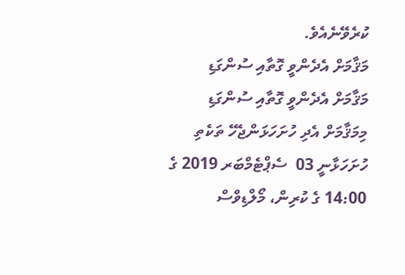ކުރެވޭނެއެވެ.
މަޤާމަށް އެދެންވީ ގޮތާއި ސުންގަޑި
މަޤާމަށް އެދެންވީ ގޮތާއި ސުންގަޑި
މިމަޤާމަށް އެދި ހުށަހަޅަންޖެހޭ ތަކެތި ހުށަހަޅާނީ 03  ސެޕްޓެމްބަރ 2019 ގެ 14:00 ގެ ކުރިން، މޯލްޑިވްސް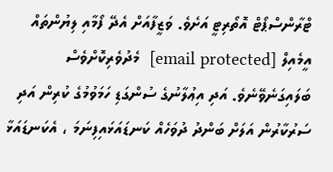ޓްރާންސްޕޯޓް އޮތޯރިޓީ އަށެވެ. ވަޒީފާއަށް އެދޭ ފޯމާއި ލިޔުންތައް އީމެއިލް [email protected]  މެދުވެރިކޮށްވެސް ބަލައިގަނެވޭނެވެ. އަދި އިޢުލާނުގެ ސުންގަޑި ހަމަވުމުގެ ކުރިން އަދި ސަރުކާރުން އަލަށް ބަންދު ދުވަހެއް ކަނޑައަޅައިފިނަމަ ، އެކަނޑައަޅާ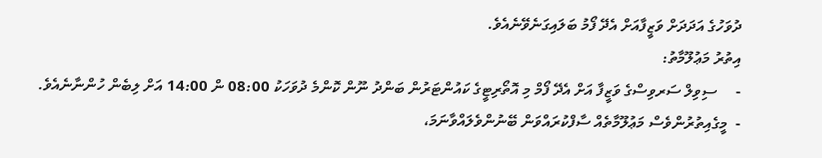ދުވަހުގެ އަދަދަށް ވަޒީފާއަށް އެދޭ ފޯމު ބަލައިގަނެވޭނެއެވެ.
އިތުރު މަޢުލޫމާތު:
-     ސިވިލް ސަރވިސްގެ ވަޒީފާ އަށް އެދޭ ފޯމް މި އޮތޯރިޓީގެ ކައުންޓަރުން ބަންދު ނޫން ކޮންމެ ދުވަހަކު 08:00 ން 14:00 އަށް ލިބެން ހުންނާނެއެވެ.
-  މީގެއިތުރުންވެސް މަޢުލޫމާތެއް ސާފްކުރައްވަން ބޭނުންވެލައްވާނަމަ،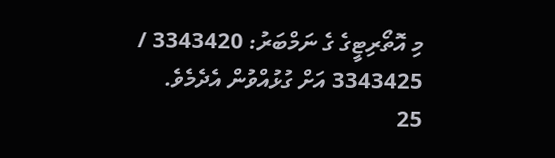މި އޮތޯރިޓީގެ ގެ ނަމްބަރު: 3343420 / 3343425 އަށް ގުޅުއްވުން އެދެމެވެ.
25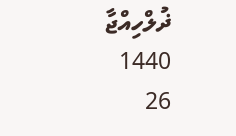ޛުލްހިއްޖާ                   1440
26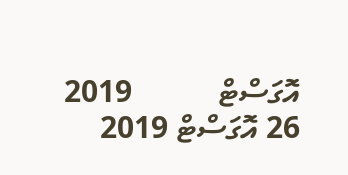އޮގަސްޓް           2019
26 އޮގަސްޓް 2019